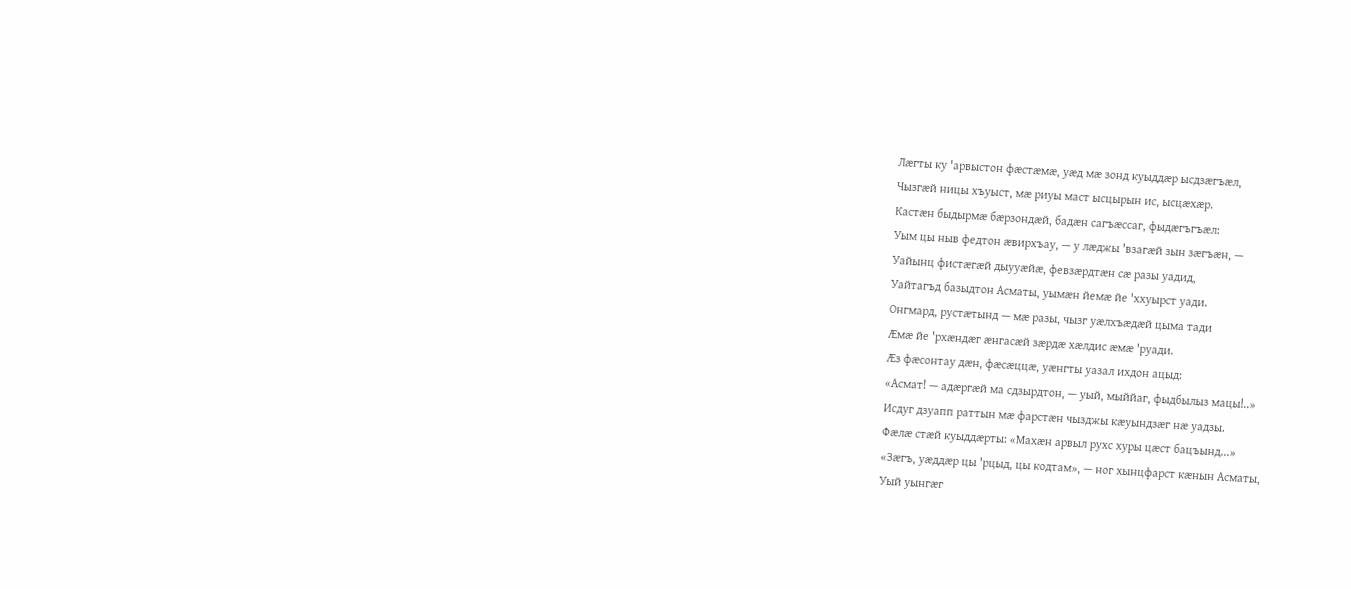Лæгты ку 'арвыстон фæстæмæ, уæд мæ зонд куыддæр ысдзæгъæл,
Чызгæй ницы хъуыст, мæ риуы маст ысцырын ис, ысцæхæр.
Кастæн быдырмæ бæрзондæй, бадæн сагъæссаг, фыдæгъгъæл:
Уым цы ныв федтон æвирхъау, — у лæджы 'взагæй зын зæгъæн, —
Уайынц фистæгæй дыууæйæ, февзæрдтæн сæ разы уадид,
Уайтагъд базыдтон Асматы, уымæн йемæ йе 'ххуырст уади.
Онгмард, рустæтынд — мæ разы, чызг уæлхъæдæй цыма тади
Æмæ йе 'рхæндæг æнгасæй зæрдæ хæлдис æмæ 'руади.
Æз фæсонтау дæн, фæсæццæ, уæнгты уазал ихдон ацыд:
«Асмат! — адæргæй ма сдзырдтон, — уый, мыййаг, фыдбылыз мацы!..»
Исдуг дзуапп раттын мæ фарстæн чызджы кæуындзæг нæ уадзы.
Фæлæ стæй куыддæрты: «Махæн арвыл рухс хуры цæст бацъынд...»
«Зæгъ, уæддæр цы 'рцыд, цы кодтам», — ног хынцфарст кæнын Асматы,
Уый уынгæг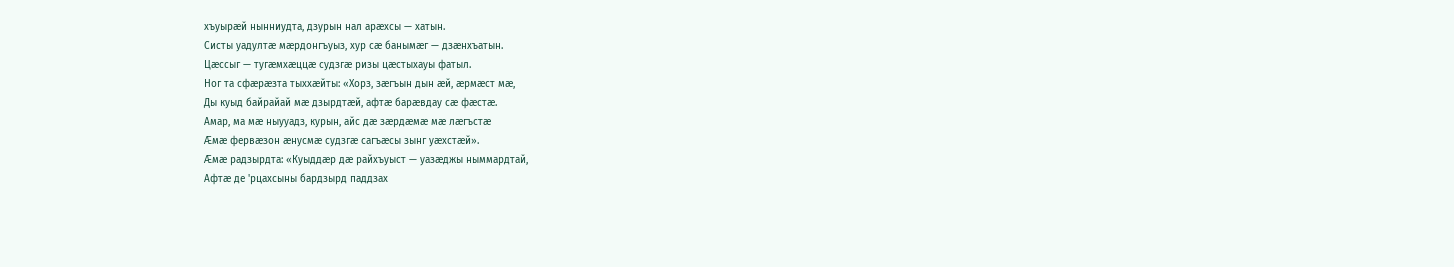хъуырæй нынниудта, дзурын нал арæхсы — хатын.
Систы уадултæ мæрдонгъуыз, хур сæ банымæг — дзæнхъатын.
Цæссыг — тугæмхæццæ судзгæ ризы цæстыхауы фатыл.
Ног та сфæрæзта тыххæйты: «Хорз, зæгъын дын æй, æрмæст мæ,
Ды куыд байрайай мæ дзырдтæй, афтæ барæвдау сæ фæстæ.
Амар, ма мæ ныууадз, курын, айс дæ зæрдæмæ мæ лæгъстæ
Æмæ фервæзон æнусмæ судзгæ сагъæсы зынг уæхстæй».
Æмæ радзырдта: «Куыддæр дæ райхъуыст — уазæджы ныммардтай,
Афтæ де 'рцахсыны бардзырд паддзах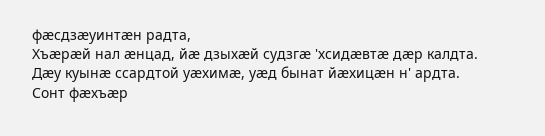фæсдзæуинтæн радта,
Хъæрæй нал æнцад, йæ дзыхæй судзгæ 'хсидæвтæ дæр калдта.
Дæу куынæ ссардтой уæхимæ, уæд бынат йæхицæн н' ардта.
Сонт фæхъæр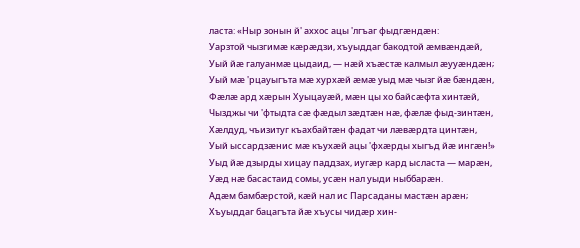ласта: «Ныр зонын й' аххос ацы 'лгъаг фыдгæндæн:
Уарзтой чызгимæ кæрæдзи, хъуыддаг бакодтой æмвæндæй,
Уый йæ галуанмæ цыдаид, — нæй хъæстæ калмыл æууæндæн;
Уый мæ 'рцауыгъта мæ хурхæй æмæ уыд мæ чызг йæ бæндæн,
Фæлæ ард хæрын Хуыцауæй, мæн цы хо байсæфта хинтæй,
Чызджы чи 'фтыдта сæ фæдыл зæдтæн нæ, фæлæ фыд-зинтæн,
Хæлдуд, чъизитуг къахбайтæн фадат чи лæвæрдта цинтæн,
Уый ыссардзæнис мæ къухæй ацы 'фхæрды хыгъд йæ ингæн!»
Уыд йæ дзырды хицау паддзах, иугæр кард ысласта — марæн,
Уæд нæ басастаид сомы, усæн нал уыди ныббарæн.
Адæм бамбæрстой, кæй нал ис Парсаданы мастæн арæн;
Хъуыддаг бацагъта йæ хъусы чидæр хин-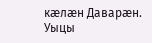кæлæн Даварæн.
Уыцы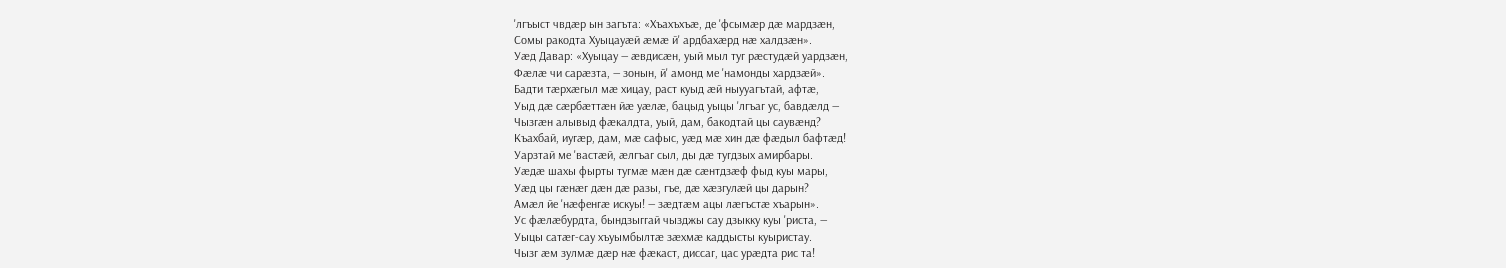'лгъыст чвдæр ын загъта: «Хъахъхъæ, де 'фсымæр дæ мардзæн,
Сомы ракодта Хуыцауæй æмæ й' ардбахæрд нæ халдзæн».
Уæд Давар: «Хуыцау — æвдисæн, уый мыл туг рæстудæй уардзæн,
Фæлæ чи сарæзта, — зонын, й' амонд ме 'намонды хардзæй».
Бадти тæрхæгыл мæ хицау, раст куыд æй ныууагътай, афтæ,
Уыд дæ сæрбæттæн йæ уæлæ, бацыд уыцы 'лгъаг ус, бавдæлд —
Чызгæн алывыд фæкалдта, уый, дам, бакодтай цы саувæнд?
Къахбай, иугæр, дам, мæ сафыс, уæд мæ хин дæ фæдыл бафтæд!
Уарзтай ме 'вастæй, æлгъаг сыл, ды дæ тугдзых амирбары.
Уæдæ шахы фырты тугмæ мæн дæ сæнтдзæф фыд куы мары,
Уæд цы гæнæг дæн дæ разы, гъе, дæ хæзгулæй цы дарын?
Амæл йе 'нæфенгæ искуы! — зæдтæм ацы лæгъстæ хъарын».
Ус фæлæбурдта, бындзыггай чызджы сау дзыкку куы 'риста, —
Уыцы сатæг-сау хъуымбылтæ зæхмæ каддысты куыристау.
Чызг æм зулмæ дæр нæ фæкаст, диссаг, цас урæдта рис та!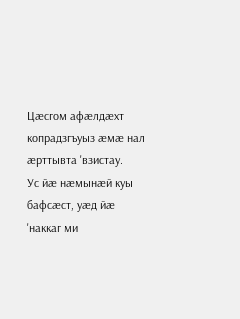Цæсгом афæлдæхт копрадзгъуыз æмæ нал æрттывта 'взистау.
Ус йæ нæмынæй куы бафсæст, уæд йæ 'наккаг ми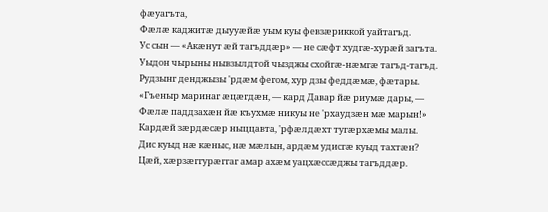фæуагъта,
Фæлæ каджитæ дыууæйæ уым куы февзæриккой уайтагъд.
Ус сын — «Акæнут æй тагъддæр» — не сæфт худгæ-хурæй загъта.
Уыдон чырыны нывзылдтой чызджы схойгæ-нæмгæ тагъд-тагъд.
Рудзынг денджызы 'рдæм фегом, хур дзы феддæмæ, фæтары.
«Гъеныр маринаг æцæгдæн, — кард Давар йæ риумæ дары, —
Фæлæ паддзахæн йæ къухмæ никуы не 'рхаудзæн мæ марын!»
Кардæй зæрдæсæр ныццавта, 'рфæлдæхт тугæрхæмы малы.
Дис куыд нæ кæныс, нæ мæлын, ардæм удисгæ куыд тахтæн?
Цæй, хæрзæггурæггаг амар ахæм уацхæссæджы тагъддæр.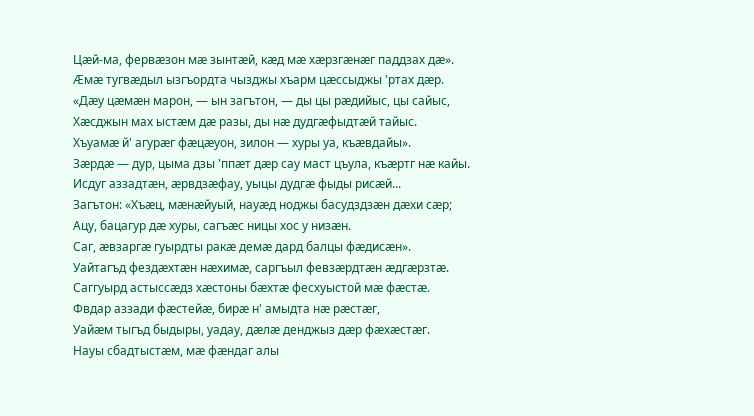Цæй-ма, фервæзон мæ зынтæй, кæд мæ хæрзгæнæг паддзах дæ».
Æмæ тугвæдыл ызгъордта чызджы хъарм цæссыджы 'ртах дæр.
«Дæу цæмæн марон, — ын загътон, — ды цы рæдийыс, цы сайыс,
Хæсджын мах ыстæм дæ разы, ды нæ дудгæфыдтæй тайыс.
Хъуамæ й' агурæг фæцæуон, зилон — хуры уа, къæвдайы».
Зæрдæ — дур, цыма дзы 'ппæт дæр сау маст цъула, къæртг нæ кайы.
Исдуг аззадтæн, æрвдзæфау, уыцы дудгæ фыды рисæй...
Загътон: «Хъæц, мæнæйуый, науæд ноджы басудздзæн дæхи сæр;
Ацу, бацагур дæ хуры, сагъæс ницы хос у низæн.
Саг, æвзаргæ гуырдты ракæ демæ дард балцы фæдисæн».
Уайтагъд фездæхтæн нæхимæ, саргъыл февзæрдтæн æдгæрзтæ.
Саггуырд астыссæдз хæстоны бæхтæ фесхуыстой мæ фæстæ.
Фвдар аззади фæстейæ, бирæ н' амыдта нæ рæстæг,
Уайæм тыгъд быдыры, уадау, дæлæ денджыз дæр фæхæстæг.
Науы сбадтыстæм, мæ фæндаг алы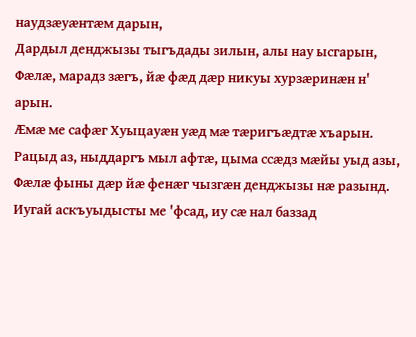наудзæуæнтæм дарын,
Дардыл денджызы тыгъдады зилын, алы нау ысгарын,
Фæлæ, марадз зæгъ, йæ фæд дæр никуы хурзæринæн н' арын.
Æмæ ме сафæг Хуыцауæн уæд мæ тæригъæдтæ хъарын.
Рацыд аз, ныддаргъ мыл афтæ, цыма ссæдз мæйы уыд азы,
Фæлæ фыны дæр йæ фенæг чызгæн денджызы нæ разынд.
Иугай аскъуыдысты ме 'фсад, иу сæ нал баззад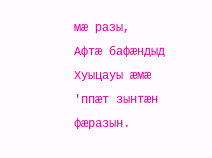мæ разы,
Афтæ бафæндыд Хуыцауы æмæ 'ппæт зынтæн фæразын.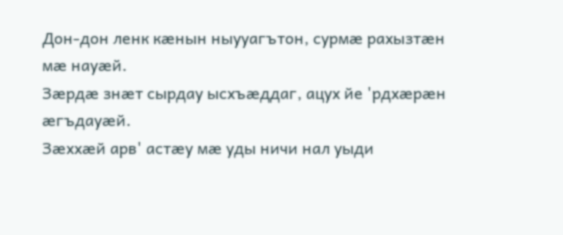Дон-дон ленк кæнын ныууагътон, сурмæ рахызтæн мæ науæй.
Зæрдæ знæт сырдау ысхъæддаг, ацух йе 'рдхæрæн æгъдауæй.
Зæххæй арв' астæу мæ уды ничи нал уыди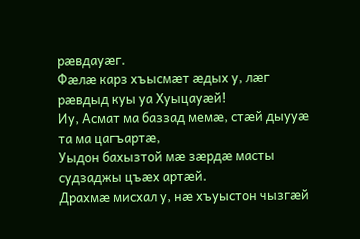рæвдауæг.
Фæлæ карз хъысмæт æдых у, лæг рæвдыд куы уа Хуыцауæй!
Иу, Асмат ма баззад мемæ, стæй дыууæ та ма цагъартæ,
Уыдон бахызтой мæ зæрдæ масты судзаджы цъæх артæй.
Драхмæ мисхал у, нæ хъуыстон чызгæй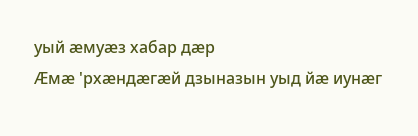уый æмуæз хабар дæр
Æмæ 'рхæндæгæй дзыназын уыд йæ иунæг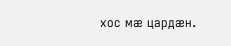хос мæ цардæн.